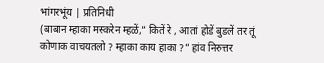भांगरभूंय | प्रतिनिधी
(बाबान म्हाका मस्करेन म्हळें,” कितें रे , आतां होडें बुडलें तर तूं कोणाक वाचयतलो ? म्हाका काय हाका ?” हांव निरुत्तर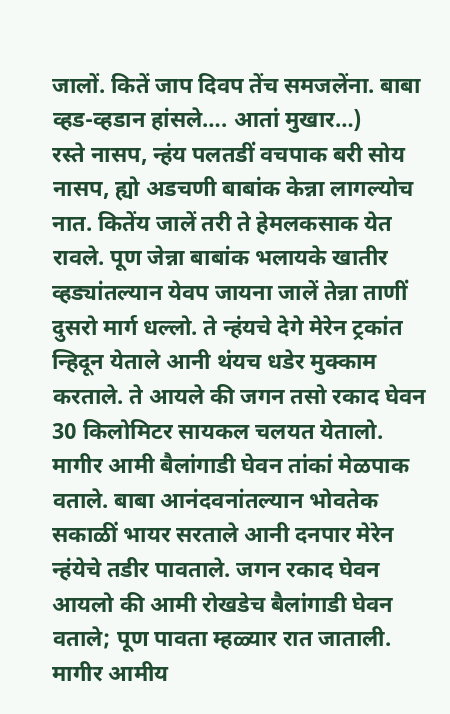जालों. कितें जाप दिवप तेंच समजलेंना. बाबा व्हड-व्हडान हांसले…. आतां मुखार…)
रस्ते नासप, न्हंय पलतडीं वचपाक बरी सोय नासप, ह्यो अडचणी बाबांक केन्ना लागल्योच नात. कितेंय जालें तरी ते हेमलकसाक येत रावले. पूण जेन्ना बाबांक भलायके खातीर व्हड्यांतल्यान येवप जायना जालें तेन्ना ताणीं दुसरो मार्ग धल्लो. ते न्हंयचे देगे मेरेन ट्रकांत न्हिदून येताले आनी थंयच धडेर मुक्काम करताले. ते आयले की जगन तसो रकाद घेवन 30 किलोमिटर सायकल चलयत येतालो. मागीर आमी बैलांगाडी घेवन तांकां मेळपाक वताले. बाबा आनंदवनांतल्यान भोवतेक सकाळीं भायर सरताले आनी दनपार मेरेन न्हंयेचे तडीर पावताले. जगन रकाद घेवन आयलो की आमी रोखडेच बैलांगाडी घेवन वताले; पूण पावता म्हळ्यार रात जाताली. मागीर आमीय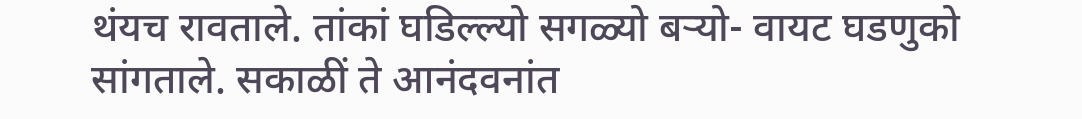थंयच रावताले. तांकां घडिल्ल्यो सगळ्यो बऱ्यो- वायट घडणुको सांगताले. सकाळीं ते आनंदवनांत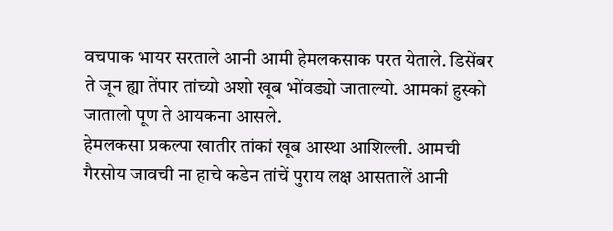वचपाक भायर सरताले आनी आमी हेमलकसाक परत येताले. डिसेंबर ते जून ह्या तेंपार तांच्यो अशो खूब भोंवड्यो जाताल्यो. आमकां हुस्को जातालो पूण ते आयकना आसले.
हेमलकसा प्रकल्पा खातीर तांकां खूब आस्था आशिल्ली. आमची गैरसोय जावची ना हाचे कडेन तांचें पुराय लक्ष आसतालें आनी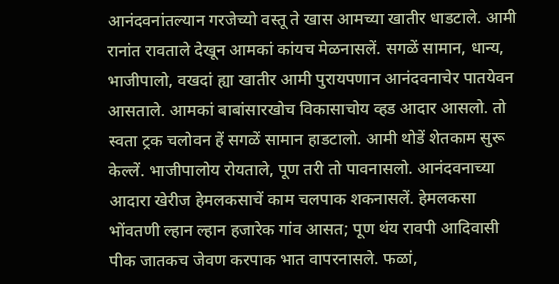आनंदवनांतल्यान गरजेच्यो वस्तू ते खास आमच्या खातीर धाडटाले. आमी रानांत रावताले देखून आमकां कांयच मेळनासलें. सगळें सामान, धान्य, भाजीपालो, वखदां ह्या खातीर आमी पुरायपणान आनंदवनाचेर पातयेवन आसताले. आमकां बाबांसारखोच विकासाचोय व्हड आदार आसलो. तो स्वता ट्रक चलोवन हें सगळें सामान हाडटालो. आमी थोडें शेतकाम सुरू केल्लें. भाजीपालोय रोयताले, पूण तरी तो पावनासलो. आनंदवनाच्या आदारा खेरीज हेमलकसाचें काम चलपाक शकनासलें. हेमलकसा भोंवतणी ल्हान ल्हान हजारेक गांव आसत; पूण थंय रावपी आदिवासी पीक जातकच जेवण करपाक भात वापरनासले. फळां,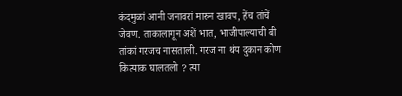कंदमुळां आनी जनावरां मारुन खावप, हेंच तांचें जेवण. ताकालागून अशें भात, भाजीपाल्याची बी तांकां गरजच नासताली. गरज ना थंय दुकान कोण कित्याक घालतलो ? त्या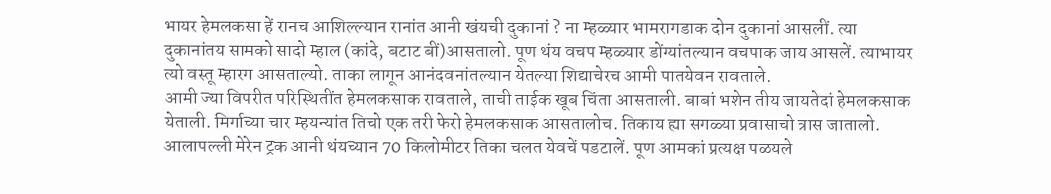भायर हेमलकसा हें रानच आशिल्ल्यान रानांत आनी खंयची दुकानां ? ना म्हळ्यार भामरागडाक दोन दुकानां आसलीं. त्या दुकानांतय सामको सादो म्हाल (कांदे, बटाट बीं)आसतालो. पूण थंय वचप म्हळ्यार डोंग्यांतल्यान वचपाक जाय आसलें. त्याभायर त्यो वस्तू म्हारग आसताल्यो. ताका लागून आनंदवनांतल्यान येतल्या शिद्याचेरच आमी पातयेवन रावताले.
आमी ज्या विपरीत परिस्थितींत हेमलकसाक रावताले, ताची ताईक खूब चिंता आसताली. बाबां भशेन तीय जायतेदां हेमलकसाक येताली. मिर्गाच्या चार म्हयन्यांत तिचो एक तरी फेरो हेमलकसाक आसतालोच. तिकाय ह्या सगळ्या प्रवासाचो त्रास जातालो. आलापल्ली मेरेन ट्रक आनी थंयच्यान 70 किलोमीटर तिका चलत येवचें पडटालें. पूण आमकां प्रत्यक्ष पळयले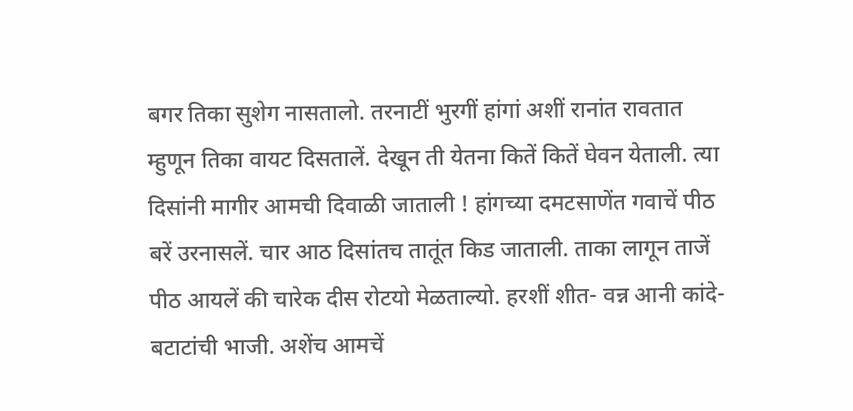बगर तिका सुशेग नासतालो. तरनाटीं भुरगीं हांगां अशीं रानांत रावतात म्हुणून तिका वायट दिसतालें. देखून ती येतना कितें कितें घेवन येताली. त्या दिसांनी मागीर आमची दिवाळी जाताली ! हांगच्या दमटसाणेंत गवाचें पीठ बरें उरनासलें. चार आठ दिसांतच तातूंत किड जाताली. ताका लागून ताजें पीठ आयलें की चारेक दीस रोटयो मेळताल्यो. हरशीं शीत- वन्न आनी कांदे- बटाटांची भाजी. अशेंच आमचें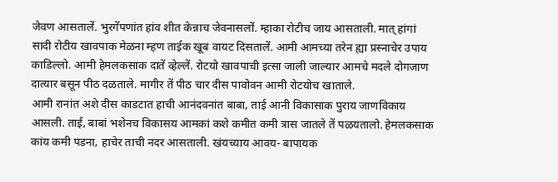जेवण आसतालें. भुरगेंपणांत हांव शीत केन्नाच जेवनासलों. म्हाका रोटीच जाय आसताली. मात् हांगां सादी रोटीय खावपाक मेळना म्हण ताईक खूब वायट दिसतालें. आमी आमच्या तरेन ह्या प्रस्नाचेर उपाय काडिल्लो. आमी हेमलकसाक दातें व्हेल्लें. रोटयो खावपाची इत्सा जाली जाल्यार आमचे मदले दोगजाण दात्यार बसून पीठ दळताले. मागीर तें पीठ चार दीस पावोवन आमी रोटयोच खाताले.
आमी रानांत अशे दीस काडटात हाची आनंदवनांत बाबा, ताई आनी विकासाक पुराय जाणविकाय आसली. ताई, बाबां भशेनच विकासय आमकां कशे कमीत कमी त्रास जातले तें पळयतालो. हेमलकसाक कांय कमी पडना, हाचेर ताची नदर आसताली. खंयच्याय आवय- बापायक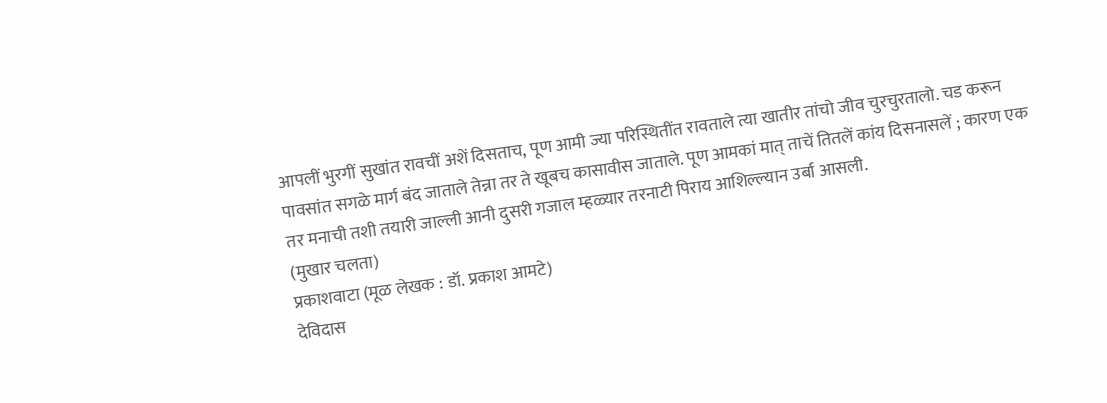आपलीं भुरगीं सुखांत रावचीं अशें दिसताच, पूण आमी ज्या परिस्थितींत रावताले त्या खातीर तांचो जीव चुरचुरतालो. चड करून पावसांत सगळे मार्ग बंद जाताले तेन्ना तर ते खूबच कासावीस जाताले. पूण आमकां मात् ताचें तितलें कांय दिसनासलें ; कारण एक तर मनाची तशी तयारी जाल्ली आनी दुसरी गजाल म्हळ्यार तरनाटी पिराय आशिल्ल्यान उर्बा आसली.
(मुखार चलता)
प्रकाशवाटा (मूळ लेखक : डॉ. प्रकाश आमटे)
देविदास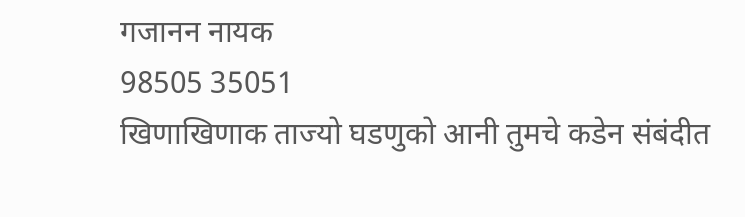गजानन नायक
98505 35051
खिणाखिणाक ताज्यो घडणुको आनी तुमचे कडेन संबंदीत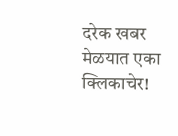दरेक खबर मेळयात एका क्लिकाचेर!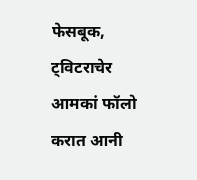फेसबूक, ट्विटराचेर आमकां फॉलो करात आनी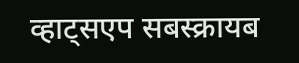व्हाट्सएप सबस्क्रायब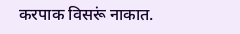करपाक विसरूं नाकात.